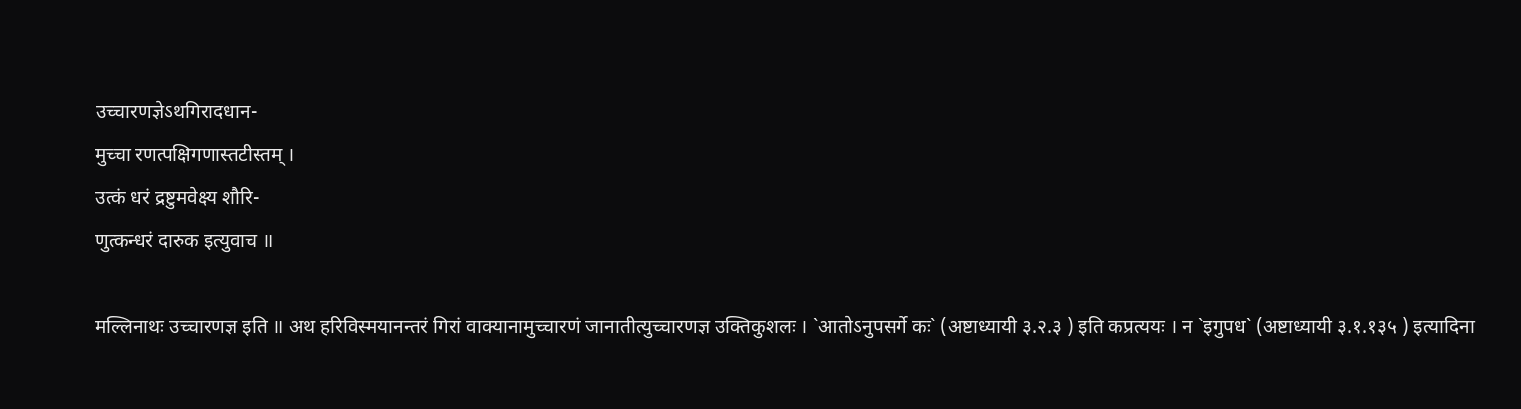उच्चारणज्ञेऽथगिरादधान-
मुच्चा रणत्पक्षिगणास्तटीस्तम् ।
उत्कं धरं द्रष्टुमवेक्ष्य शौरि-
णुत्कन्धरं दारुक इत्युवाच ॥

मल्लिनाथः उच्चारणज्ञ इति ॥ अथ हरिविस्मयानन्तरं गिरां वाक्यानामुच्चारणं जानातीत्युच्चारणज्ञ उक्तिकुशलः । `आतोऽनुपसर्गे कः` (अष्टाध्यायी ३.२.३ ) इति कप्रत्ययः । न `इगुपध` (अष्टाध्यायी ३.१.१३५ ) इत्यादिना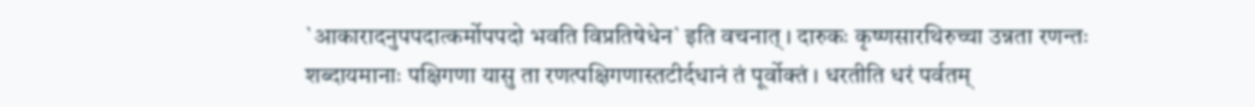`आकारादनुपपदात्कर्मोपपदो भवति विप्रतिषेधेन` इति वचनात् । दारुकः कृष्णसारथिरुच्चा उन्नता रणन्तः शब्दायमानाः पक्षिगणा यासु ता रणत्पक्षिगणास्तटीर्दधानं तं पूर्वोक्तं । धरतीति धरं पर्वतम्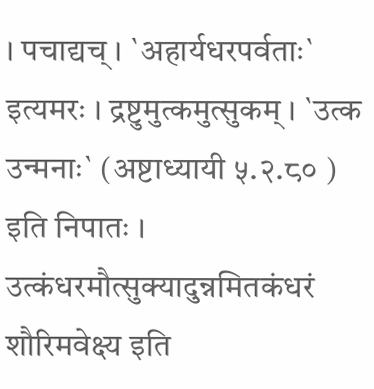। पचाद्यच् । `अहार्यधरपर्वताः` इत्यमरः । द्रष्टुमुत्कमुत्सुकम् । `उत्क उन्मनाः` (अष्टाध्यायी ५.२.८० ) इति निपातः । उत्कंधरमौत्सुक्यादुन्नमितकंधरं शौरिमवेक्ष्य इति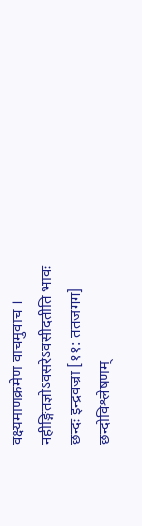वक्ष्यमाणक्रमेण वाचमुवाच । नहीङ्गितज्ञोऽवसरेऽवसीदतीति भावः
छन्दः इन्द्रवज्रा [११: ततजगग]
छन्दोविश्लेषणम्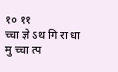१० ११
च्चा ज्ञे ऽथ गि रा धा
मु च्चा त्प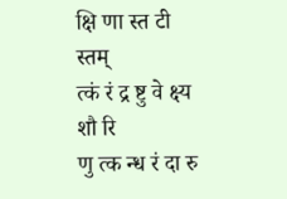क्षि णा स्त टी स्तम्
त्कं रं द्र ष्टु वे क्ष्य शौ रि
णु त्क न्ध रं दा रु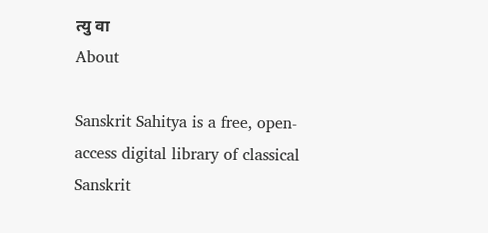त्यु वा
About

Sanskrit Sahitya is a free, open-access digital library of classical Sanskrit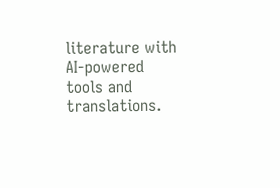literature with AI-powered tools and translations.